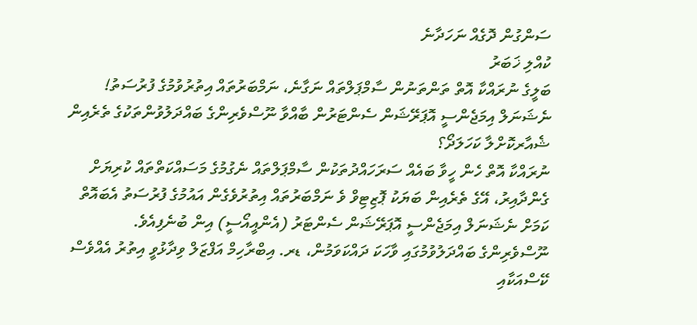ސަންގުން ދޮގެއް ނަހަދާނެ
ކުއްލި ޚަބަރު
ބަލީގެ ނުރައްކާ އޮތް ތަންތަނުން ސާމްޕަލްތައް ނަގާނެ، ނަމްބަރުތައް އިތުރުވުމުގެ ފުރުސަތު!
ނެޝަނަލް އިމަޖެންސީ އޮޕަރޭޝަން ސެންޓަރުން ބާއްވާ ނޫސްވެރިންގެ ބައްދަލުވުންތަކުގެ ތެރެއިން
ޝެއާރކޮށްލާ ކަހަލަދޯ؟
ނުރައްކާ އޮތް ހެން ހީވާ ބައެއް ސަރަހައްދުތަކުން ސާމްޕަލްތައް ނެގުމުގެ މަސައްކަތްތައް ކުރިޔަށް ގެންދާއިރު، އޭގެ ތެރެއިން ބަޔަކު ޕޮޒިޓިވް ވެ ނަމްބަރުތައް އިތުރުވެގެން އައުމުގެ ފުރުސަތު އެބައޮތް ކަމަށް ނެޝަނަލް އިމަޖެންސީ އޮޕަރޭޝަން ސެންޓަރު (އެންއީއޯސީ) އިން ބުނެފިއެވެ.
ނޫސްވެރިންގެ ބައްދަލުވުމުގައި ވާހަކަ ދައްކަވަމުން، ޑރ. އިބްރާހިމް އަފްޒަލް ވިދާޅުވީ އިތުރު އެއްވެސް ކޭސްއަކާއި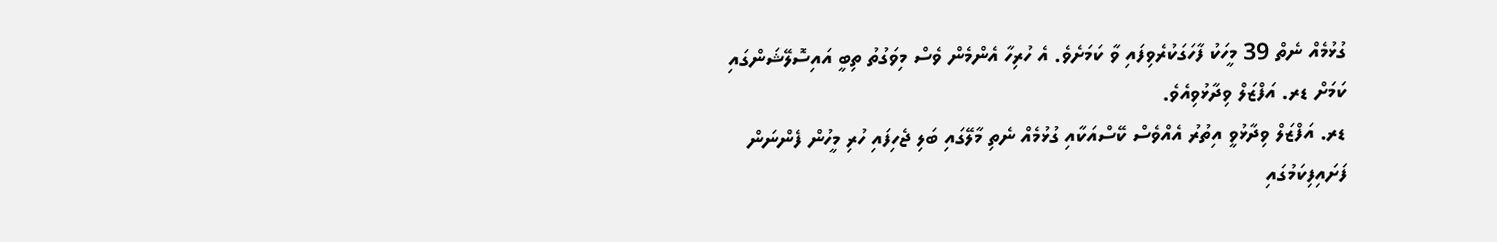ގުޅުމެއް ނެތް 39 މީހަކު ފާހަގަކުރެވިފައި ވާ ކަމަށެވެ. އެ ހުރިހާ އެންމެން ވެސް މިވަގުތު ތިބީ އައިސޮލޭޝަންގައި ކަމަށް ޑރ. އަފްޒަލް ވިދާޅުވިއެވެ.
ޑރ. އަފްޒަލް ވިދާޅުވީ އިތުރު އެއްވެސް ކޭސްއަކާއި ގުޅުމެއް ނެތި މާލޭގައި ބަލި ޖެހިފައި ހުރި މީހުން ފެންނަން ފަށައިފިކަމުގައި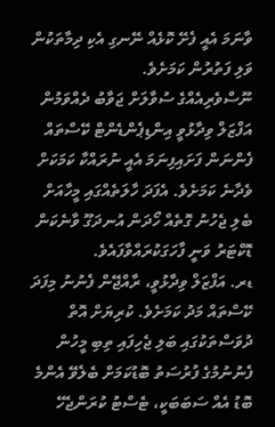ވާނަމަ އެއީ ފެށޭ ކޮޅެއް ނޭނގި އެކި ދިމާތަކުން ވަލި ފަތުރުން ކަމަށެވެ.
ނޫސްވެރިއެއްގެ ސުވާލަށް ޖަވާބު ދެއްވަމުން އަފްޒަލް ވިދާޅުވީ އިންޑިޕެންޑެންޓް ކޭސްތައް ފެންނަން ފަށައިފިނަމަ އެއީ ނުރައްކާ ކަމަކަށް ވެދާނެ ކަމަށެވެ. އެފަދަ ހާލަތެއްގައި މީހާއަށް ބެލި ޖެހުނު ގޮތެއް ހޯދަން އުނދަގޫ ވާނެކަން ޑޮކްޓަރު ވަނީ ފާހަގަކުރައްވާފައެވެ.
ޑރ. އަފްޒަލް ވިދާޅުވީ، ރާއްޖޭން ފެނުނު މިފަދަ ކޭސްތައް މަދު ކަމަށެވެ. ކުރިޔަށް އޮތް ދުވަސްތަކުގައި ބަލި ޖެހިފައި ތިބި މީހުން ފެނުނުމުގެ ފުރުސަތު ބޮޑުކަމަށް ބެލެވޭ އެންމެ ބޮޑު އެއް ސަބަބަކީ، ޓެސްޓު ކުރަންޖެހޭ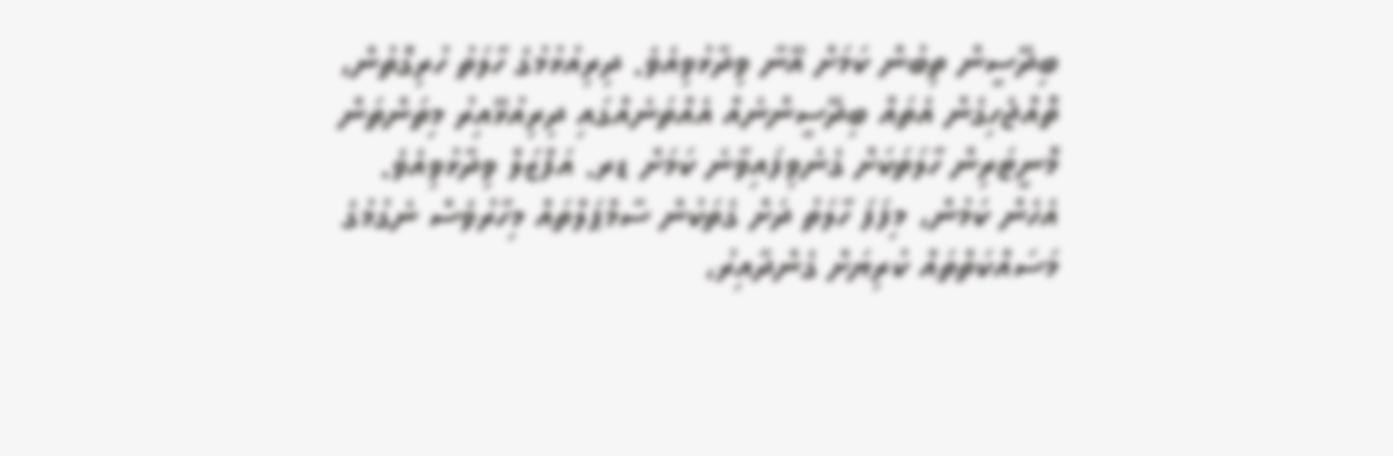ބިދޭސީން ތިބުން ކަމަށް އޭނާ ވިދާޅުވިއެވެ. ދިރިއުޅުމުގެ ހާލަތު ހުރިގޮތުން، ތޮއްޖެހިގެން އެތައް ބިދޭސީންނެއް އެއްތަނެއްގައި ދިރިއުޅޭއިރު މިތަންތަން މޮނީޓަރިން ހާލަތަކަށް ގެނެވިފައިވާނެ ކަމަށް ޑރ. އަފްޒަލް ވިދާޅުވިއެވެ.
އެހެން ކަމުން، މިފަފަ ހާލަތު ދަށް ގެތަކުން ސާމްޕަލްތައް މިހާރުވެސް ނެގުމުގެ މަސައްކަތްތައް ކުރިޔަށް ގެންދާއިރު،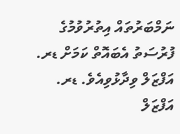ނަމްބަރުތައް އިތުރުވުމުގެ ފުރުސަތު އެބައޮތް ކަމަށް ޑރ. އަފްޒަލް ވިދާޅުވިއެވެ. ޑރ. އަފްޒަލް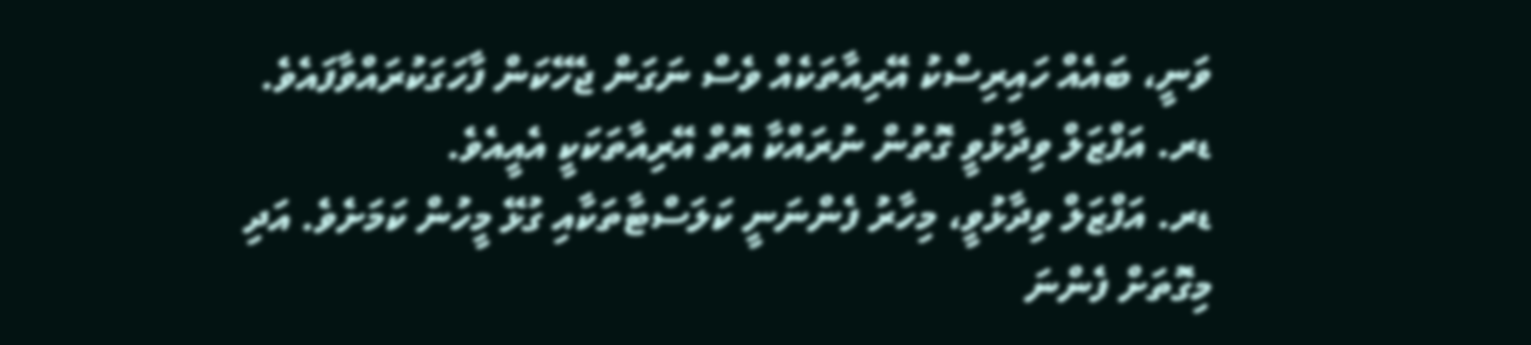ވަނީ، ބައެއް ހައިރިސްކު އޭރިއާތަކެއް ވެސް ނަގަން ޖެހޭކަން ފާހަގަކުރައްވާފައެވެ. ޑރ. އަފްޒަލް ވިދާޅުވީ ގޮތުން ނުރައްކާ އޮތް އޭރިއާތަކަކީ އެއީއެވެ.
ޑރ. އަފްޒަލް ވިދާޅުވީ، މިހާރު ފެންނަނީ ކަލަސްޓާތަކާއި ގުޅޭ މީހުން ކަމަށެވެ. އަދި މިގޮތަށް ފެންނަ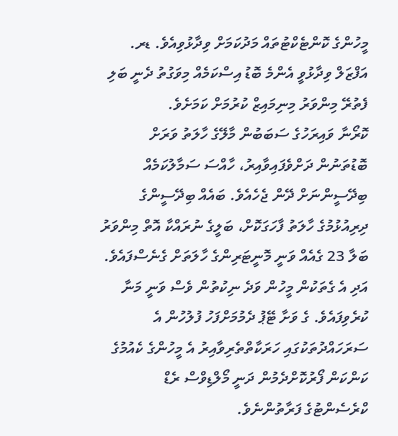މީހުންގެ ކޮންޓެކްޓުތައް މަދުކަމަށް ވިދާޅުވިއެވެ. ޑރ. އަފްޒަލް ވިދާޅުވީ އެންމެ ބޮޑު އިސްކަމެއް މިވަގުތު ދެނީ ބަލި ފެތުރޭ މިންވަރު މިނިމައިޒް ކުރުމަށް ކަމަށެވެ.
ކޮރޯނާ ވައިރަހުގެ ސަބަބުން މާލޭގެ ހާލަތު ވަރަށް ބޮޑުތަނުން ދަށްވެފައިވާއިރު، ހާއްސަ ސަމާލުކަމެއް ބިދޭސީންނަށް ދޭން ޖެހެއެވެ. ބައެއް ބިދޭސީންގެ ދިރިއުޅުމުގެ ހާލަތު ފާހަގަކޮށް، ބަލީގެ ނުރައްކާ އޮތް މިންވަރު ބަލާ 23 ގެއެއް ވަނީ މޮނީޓަރިންގެ ހާލަތަށް ގެނެސްފައެވެ. އަދި އެ ގެތަކުން މީހުން ވަދެ ނިކުތުން ވެސް ވަނީ މަނާ ކުރެވިފައެވެ. ގެ ވަށާ ޓޭޕު ދެމުމަށްފަހު ފުލުހުން އެ ސަރަހައްދުތަކުގައި ހަރަކާތްތެރިވާއިރު އެ މީހުންގެ ކެއުމުގެ ކަންކަން ފޯރުކޮށްދެމުން ދަނީ މޯލްޑިވްސް ރެޑް ކްރެސެންޓުގެ ފަރާތުންނެވެ.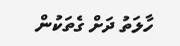ހާލަތު ދަށް ގެތަކުން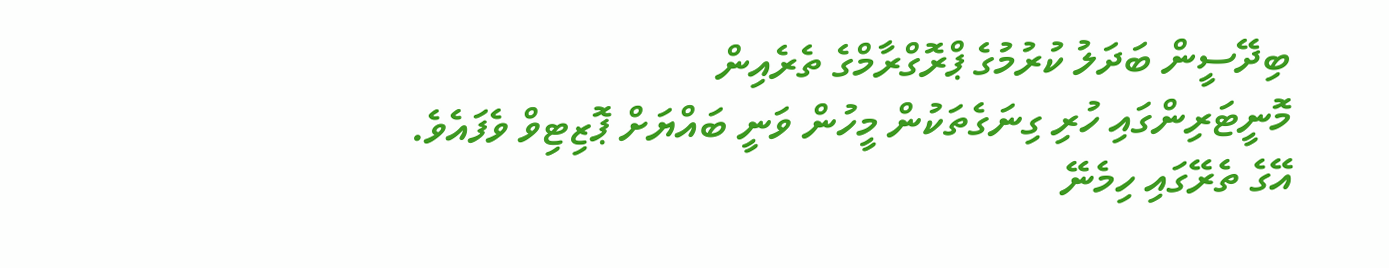ބިދޭސީން ބަދަލު ކުރުމުގެ ޕްރޮގްރާމްގެ ތެރެއިން
މޮނީޓަރިންގައި ހުރި ގިނަގެތަކުން މީހުން ވަނީ ބައްޔަށް ޕޮޒިޓިވް ވެފައެވެ. އޭގެ ތެރޭގައި ހިމެނޭ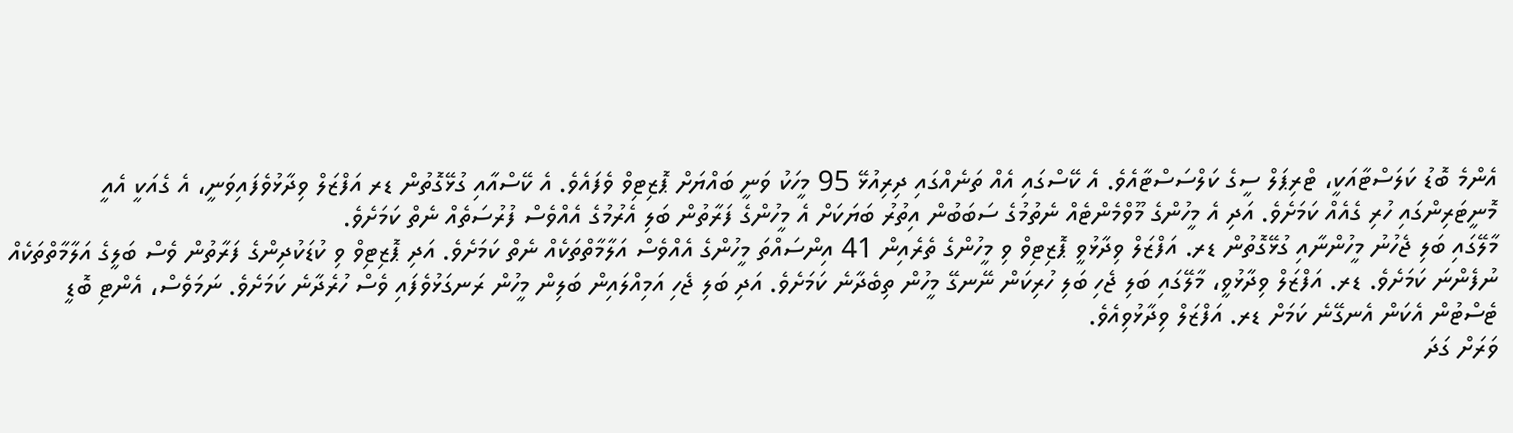އެންމެ ބޮޑު ކަލަސްޓާއަކީ، ޓްރިޕަލް ސީގެ ކަލްސަސްޓާއެވެ. އެ ކޭސްގައި އެއް ތަނެއްގައި ދިރިއުޅޭ 95 މީހަކު ވަނީ ބައްޔަށް ޕޮޒިޓިވް ވެފައެވެ. އެ ކޭސްއާއި ގުޅޭގޮތުން ޑރ އަފްޒަލް ވިދާޅުވެފައިވަނީ، އެ ގެއަކީ އެއީ މޮނީޓަރިންގައި ހުރި ގެއެއް ކަމަށެވެ. އަދި އެ މީހުންގެ މޫވްމެންޓެއް ނެތުމުގެ ސަބަބުން އިތުރު ބަޔަކަށް އެ މީހުންގެ ފަރާތުން ބަލި އެރުމުގެ އެއްވެސް ފުރުސަތެއް ނެތް ކަމަށެވެ.
މާލޭގައި ބަލި ޖެހުނު މީހުންނާއި ގުޅޭގޮތުން ޑރ. އަފްޒަލް ވިދާޅުވީ ޕޮޒިޓިވް ވި މީހުންގެ ތެރެއިން 41 އިންސައްތަ މީހުންގެ އެއްވެސް އަލާމާތްތަކެއް ނެތް ކަމަށެވެ. އަދި ޕޮޒިޓިވް ވި ކުޑަކުދިންގެ ފަރާތުން ވެސް ބަލީގެ އަލާމާތްތަކެއް ނުފެންނަ ކަމަށެވެ. ޑރ. އަފްޒަލް ވިދާޅުވީ، މާލޭގައި ބަލި ޖެހި ބަލި ހުރިކަން ނޭނގޭ މީހުން ތިބެދާނެ ކަމަށެވެ. އަދި ބަލި ޖެހި އަމިއްލައިން ބަލިން މީހުން ރަނގަޅުވެފައި ވެސް ހުރެދާނެ ކަމަށެވެ. ނަމަވެސް، އެންޓި ބޮޑީ ޓެސްޓުން އެކަން އެނގޭނެ ކަމަށް ޑރ. އަފްޒަލް ވިދާޅުވިއެވެ.
ވަރަށް ގަދަ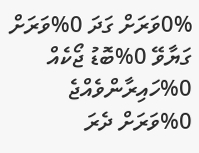0%ވަރަށް ގަދަ 0%ވަރަށް ގަޔާވޭ 0%ބޮޑު ޖޯކެއް 0%ހައިރާންވެއްޖެ 0%ވަރަށް ދެރަ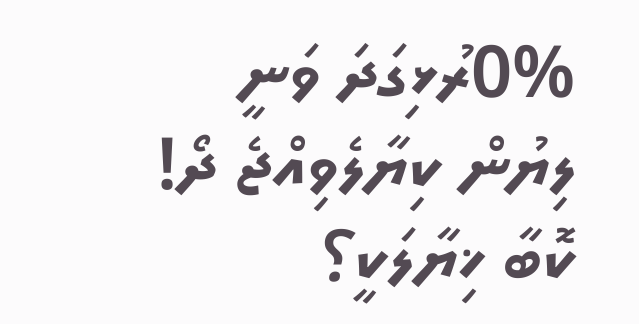0%ރުޅިގަދަ ވަނީ
ލިޔުން ކިޔާލެވިއްޖެ ދޯ! ކޮބާ ޚިޔާލަކީ؟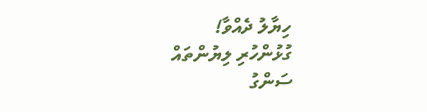ހިޔާލު ދެއްވާ!
ގުޅުންހުރި ލިޔުންތައް
ސަންގު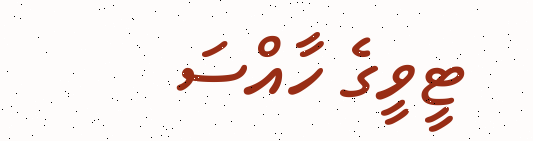ޓީވީގެ ހާއްސަ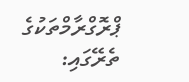ޕްރޮގްރާމްތަކުގެ ތެރޭގައި: